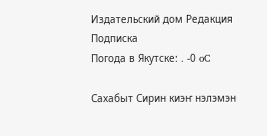Издательский дом Редакция Подписка
Погода в Якутске: . -0 oC

Сахабыт Сирин киэҥ нэлэмэн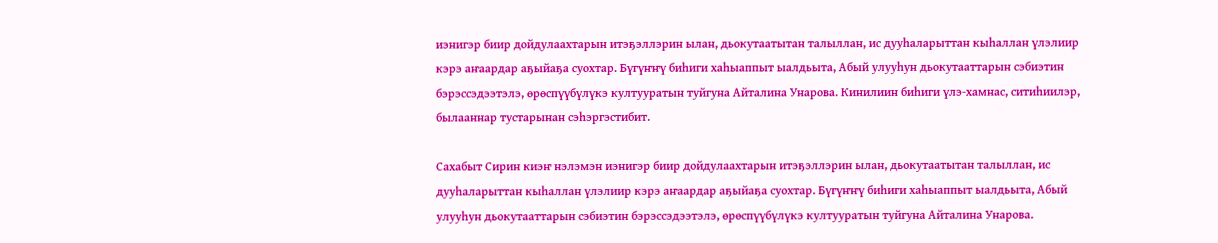иэнигэр биир дойдулаахтарын итэҕэллэрин ылан, дьокутаатытан талыллан, ис дууһаларыттан кыһаллан үлэлиир кэрэ аҥаардар аҕыйаҕа суохтар. Бүгүҥҥү биһиги хаһыаппыт ыалдьыта, Абый улууһун дьокутааттарын сэбиэтин бэрэссэдээтэлэ, өрөспүүбүлүкэ култууратын туйгуна Айталина Унарова. Кинилиин биһиги үлэ-хамнас, ситиһиилэр, былааннар тустарынан сэһэргэстибит.

Сахабыт Сирин киэҥ нэлэмэн иэнигэр биир дойдулаахтарын итэҕэллэрин ылан, дьокутаатытан талыллан, ис дууһаларыттан кыһаллан үлэлиир кэрэ аҥаардар аҕыйаҕа суохтар. Бүгүҥҥү биһиги хаһыаппыт ыалдьыта, Абый улууһун дьокутааттарын сэбиэтин бэрэссэдээтэлэ, өрөспүүбүлүкэ култууратын туйгуна Айталина Унарова.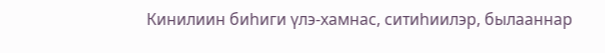Кинилиин биһиги үлэ-хамнас, ситиһиилэр, былааннар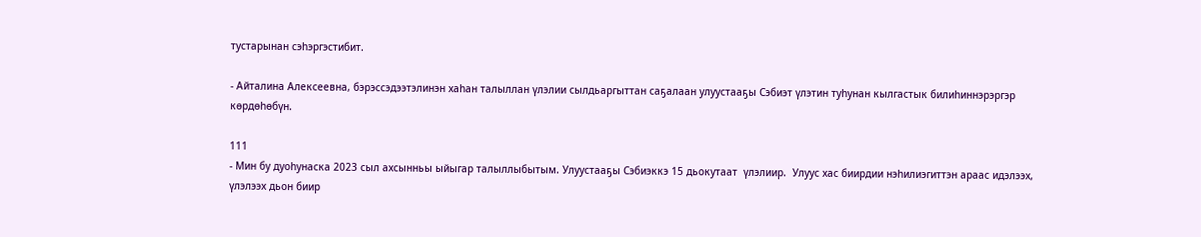тустарынан сэһэргэстибит.

- Айталина Алексеевна, бэрэссэдээтэлинэн хаһан талыллан үлэлии сылдьаргыттан саҕалаан улуустааҕы Сэбиэт үлэтин туһунан кылгастык билиһиннэрэргэр көрдөһөбүн.

111
- Мин бу дуоһунаска 2023 сыл ахсынньы ыйыгар талыллыбытым. Улуустааҕы Сэбиэккэ 15 дьокутаат  үлэлиир.  Улуус хас биирдии нэһилиэгиттэн араас идэлээх, үлэлээх дьон биир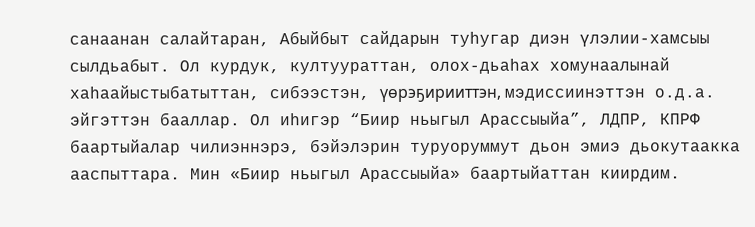санаанан салайтаран, Абыйбыт сайдарын туһугар диэн үлэлии-хамсыы сылдьабыт. Ол курдук, култуураттан, олох-дьаһах хомунаалынай хаһаайыстыбатыттан, сибээстэн, үөрэҕирииттэн, мэдиссиинэттэн о.д.а. эйгэттэн бааллар. Ол иһигэр “Биир ньыгыл Арассыыйа”, ЛДПР, КПРФ баартыйалар чилиэннэрэ, бэйэлэрин туруоруммут дьон эмиэ дьокутаакка ааспыттара. Мин «Биир ньыгыл Арассыыйа» баартыйаттан киирдим.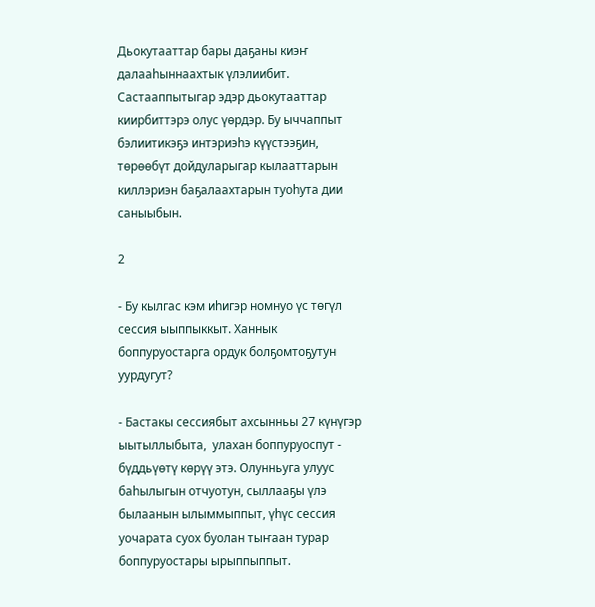Дьокутааттар бары даҕаны киэҥ далааһыннаахтык үлэлиибит. Састааппытыгар эдэр дьокутааттар киирбиттэрэ олус үөрдэр. Бу ыччаппыт бэлиитикэҕэ интэриэһэ күүстээҕин, төрөөбүт дойдуларыгар кылааттарын киллэриэн баҕалаахтарын туоһута дии саныыбын.

2

- Бу кылгас кэм иһигэр номнуо үс төгүл сессия ыыппыккыт. Ханнык боппуруостарга ордук болҕомтоҕутун уурдугут?

- Бастакы сессиябыт ахсынньы 27 күнүгэр ыытыллыбыта,  улахан боппуруоспут - бүддьүөтү көрүү этэ. Олунньуга улуус баһылыгын отчуотун, сыллааҕы үлэ былаанын ылыммыппыт, үһүс сессия уочарата суох буолан тыҥаан турар боппуруостары ырыппыппыт.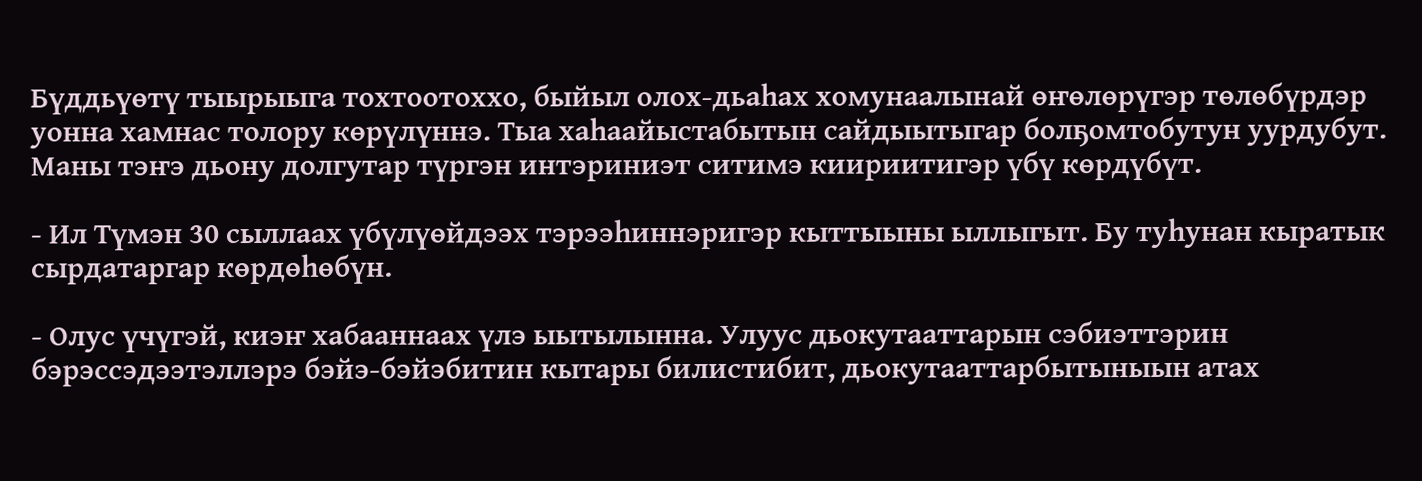Бүддьүөтү тыырыыга тохтоотоххо, быйыл олох-дьаһах хомунаалынай өҥөлөрүгэр төлөбүрдэр уонна хамнас толору көрүлүннэ. Тыа хаһаайыстабытын сайдыытыгар болҕомтобутун уурдубут. Маны тэҥэ дьону долгутар түргэн интэриниэт ситимэ киириитигэр үбү көрдүбүт.

- Ил Түмэн 30 сыллаах үбүлүөйдээх тэрээһиннэригэр кыттыыны ыллыгыт. Бу туһунан кыратык сырдатаргар көрдөһөбүн.

- Олус үчүгэй, киэҥ хабааннаах үлэ ыытылынна. Улуус дьокутааттарын сэбиэттэрин бэрэссэдээтэллэрэ бэйэ-бэйэбитин кытары билистибит, дьокутааттарбытыныын атах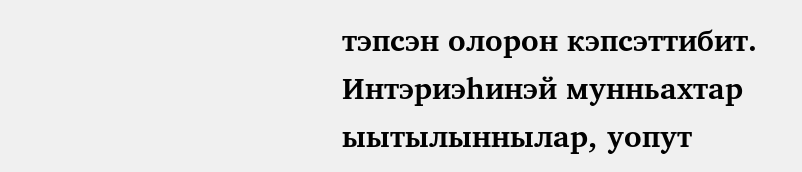тэпсэн олорон кэпсэттибит. Интэриэһинэй мунньахтар ыытылыннылар, уопут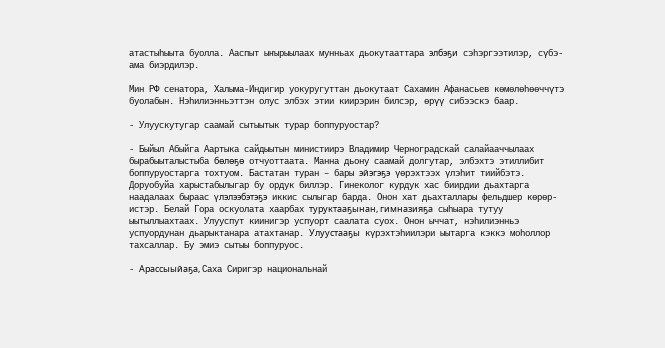атастыһыыта буолла. Ааспыт ыҥырыылаах мунньах дьокутааттара элбэҕи сэһэргээтилэр, сүбэ-ама биэрдилэр.

Мин РФ сенатора, Халыма-Индигир уокуругуттан дьокутаат Сахамин Афанасьев көмөлөһөөччүтэ буолабын. Нэһилиэнньэттэн олус элбэх этии киирэрин билсэр, өрүү сибээскэ баар.

- Улуускутугар саамай сытыытык турар боппуруостар?

- Быйыл Абыйга Аартыка сайдыытын министиирэ Владимир Черноградскай салайааччылаах бырабыыталыстыба бөлөҕө отчуоттаата. Манна дьону саамай долгутар, элбэхтэ этиллибит боппуруостарга тохтуом. Бастатан туран – бары эйэгэҕэ үөрэхтээх үлэһит тиийбэтэ. Доруобуйа харыстабылыгар бу ордук биллэр. Гинеколог курдук хас биирдии дьахтарга наадалаах быраас үлэлээбэтэҕэ иккис сылыгар барда. Онон хат дьахталлары фельдшер көрөр-истэр. Белай Гора оскуолата хаарбах туруктааҕынан, гимназияҕа сыһыара тутуу ыытыллыахтаах. Улууспут киинигэр успуорт саалата суох. Онон ыччат, нэһилиэнньэ успуордунан дьарыктанара атахтанар. Улуустааҕы күрэхтэһиилэри ыытарга кэккэ моһоллор тахсаллар. Бу эмиэ сытыы боппуруос.

- Арассыыйаҕа, Саха Сиригэр национальнай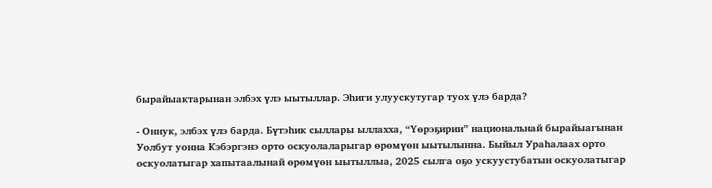бырайыактарынан элбэх үлэ ыытыллар. Эһиги улуускутугар туох үлэ барда?

- Оннук, элбэх үлэ барда. Бүтэһик сыллары ыллахха, “Үөрэҕирии” национальнай бырайыагынан Уолбут уонна Кэбэргэнэ орто оскуолаларыгар өрөмүөн ыытылынна. Быйыл Ураһалаах орто оскуолатыгар хапытаалынай өрөмүөн ыытыллыа, 2025 сылга оҕо ускуустубатын оскуолатыгар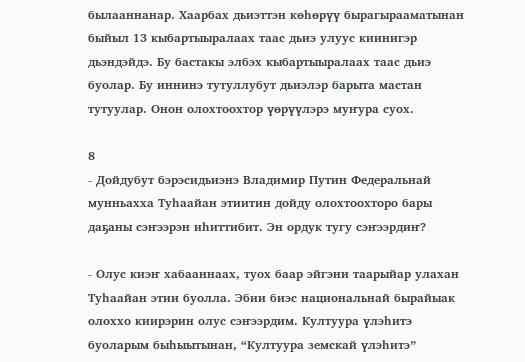былааннанар. Хаарбах дьиэттэн көһөрүү бырагырааматынан быйыл 13 кыбартыыралаах таас дьиэ улуус киинигэр дьэндэйдэ. Бу бастакы элбэх кыбартыыралаах таас дьиэ буолар. Бу иннинэ тутуллубут дьиэлэр барыта мастан тутуулар. Онон олохтоохтор үөрүүлэрэ муҥура суох.

8
- Дойдубут бэрэсидьиэнэ Владимир Путин Федеральнай мунньахха Туһаайан этиитин дойду олохтоохторо бары даҕаны сэҥээрэн иһиттибит. Эн ордук тугу сэҥээрдиҥ?

- Олус киэҥ хабааннаах, туох баар эйгэни таарыйар улахан Туһаайан этии буолла. Эбии биэс национальнай бырайыак олоххо киирэрин олус сэҥээрдим. Култуура үлэһитэ буоларым быһыытынан, “Култуура земскай үлэһитэ”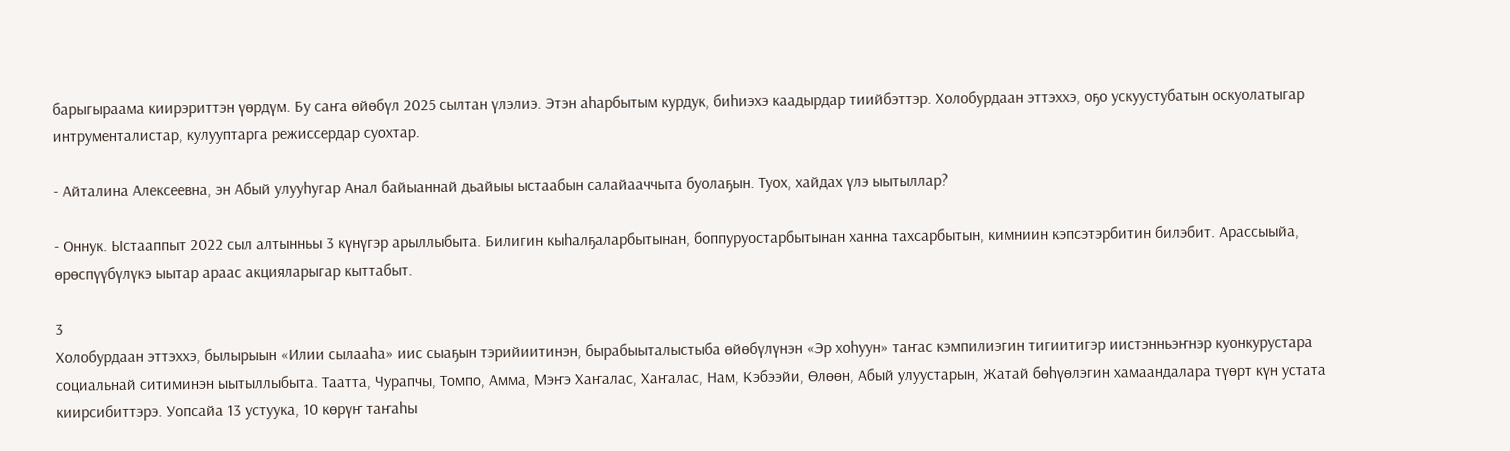барыгыраама киирэриттэн үөрдүм. Бу саҥа өйөбүл 2025 сылтан үлэлиэ. Этэн аһарбытым курдук, биһиэхэ каадырдар тиийбэттэр. Холобурдаан эттэххэ, оҕо ускуустубатын оскуолатыгар интрументалистар, кулууптарга режиссердар суохтар.

- Айталина Алексеевна, эн Абый улууһугар Анал байыаннай дьайыы ыстаабын салайааччыта буолаҕын. Туох, хайдах үлэ ыытыллар?

- Оннук. Ыстааппыт 2022 сыл алтынньы 3 күнүгэр арыллыбыта. Билигин кыһалҕаларбытынан, боппуруостарбытынан ханна тахсарбытын, кимниин кэпсэтэрбитин билэбит. Арассыыйа, өрөспүүбүлүкэ ыытар араас акцияларыгар кыттабыт.

3
Холобурдаан эттэххэ, былырыын «Илии сылааһа» иис сыаҕын тэрийиитинэн, бырабыыталыстыба өйөбүлүнэн «Эр хоһуун» таҥас кэмпилиэгин тигиитигэр иистэнньэҥнэр куонкурустара социальнай ситиминэн ыытыллыбыта. Таатта, Чурапчы, Томпо, Амма, Мэҥэ Хаҥалас, Хаҥалас, Нам, Кэбээйи, Өлөөн, Абый улуустарын, Жатай бөһүөлэгин хамаандалара түөрт күн устата киирсибиттэрэ. Уопсайа 13 устуука, 10 көрүҥ таҥаһы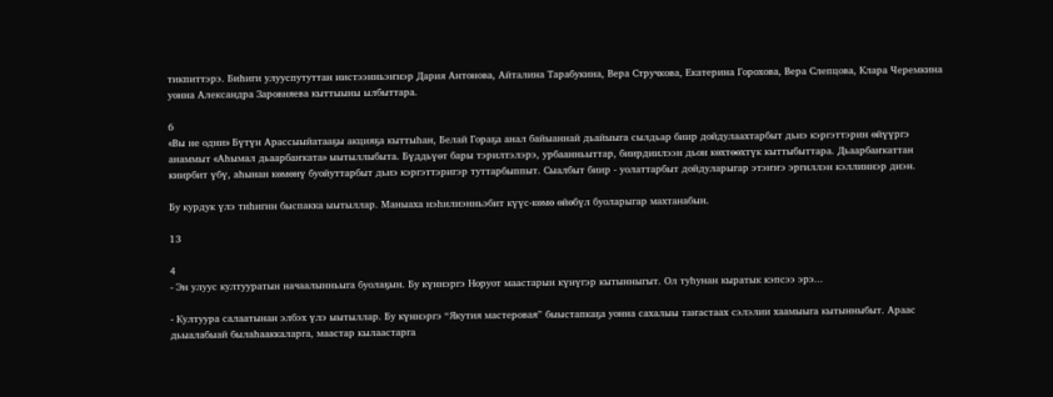тикпиттэрэ. Биһиги улууспутуттан иистээнньэҥнэр Дария Антонова, Айталина Тарабукина, Вера Стручкова, Екатерина Горохова, Вера Слепцова, Клара Черемкина уонна Александра Заровняева кыттыыны ылбыттара.

6
«Вы не одни» Бүтүн Арассыыйатааҕы акцияҕа кыттыһан, Белай Гораҕа анал байыаннай дьайыыга сылдьар биир дойдулаахтарбыт дьиэ кэргэттэрин өйүүргэ анаммыт «Аһымал дьаарбаҥката» ыытыллыбыта. Бүддьүөт бары тэрилтэлэрэ, урбаанньыттар, биирдиилээн дьон көхтөөхтүк кыттыбыттара. Дьаарбаҥкаттан киирбит үбү, аһынан көмөнү буойуттарбыт дьиэ кэргэттэригэр туттарбыппыт. Сыалбыт биир - уолаттарбыт дойдуларыгар этэҥҥэ эргиллэн кэллиннэр диэн.

Бу курдук үлэ тиһигин быспакка ыытыллар. Маныаха нэһилиэнньэбит күүс-көмө өйөбүл буоларыгар махтанабын.

13

4
- Эн улуус култууратын начаалынньыга буолаҕын. Бу күннэргэ Норуот маастарын күнүгэр кытынныгыт. Ол туһунан кыратык кэпсээ эрэ...

- Култуура салаатынан элбэх үлэ ыытыллар. Бу күннэргэ “Якутия мастеровая” быыстапкаҕа уонна сахалыы таҥастаах сэлэлии хаамыыга кытынныбыт. Араас дьыалабыай былаһааккаларга, маастар кылаастарга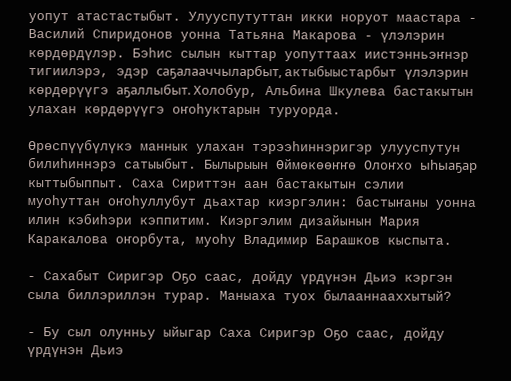уопут атастастыбыт. Улууспутуттан икки норуот маастара - Василий Спиридонов уонна Татьяна Макарова - үлэлэрин көрдөрдүлэр. Бэһис сылын кыттар уопуттаах иистэнньэҥнэр тигиилэрэ, эдэр саҕалааччыларбыт, актыбыыстарбыт үлэлэрин көрдөрүүгэ аҕаллыбыт. Холобур, Альбина Шкулева бастакытын улахан көрдөрүүгэ оҥоһуктарын туруорда.

Өрөспүүбүлүкэ маннык улахан тэрээһиннэригэр улууспутун билиһиннэрэ сатыыбыт. Былырыын Өймөкөөҥҥө Олоҥхо ыһыаҕар кыттыбыппыт. Саха Сириттэн аан бастакытын сэлии муоһуттан оҥоһуллубут дьахтар киэргэлин: бастыҥаны уонна илин кэбиһэри кэппитим. Киэргэлим дизайынын Мария Каракалова оҥорбута, муоһу Владимир Барашков кыспыта.

- Сахабыт Сиригэр Оҕо саас, дойду үрдүнэн Дьиэ кэргэн сыла биллэриллэн турар. Маныаха туох былааннааххытый?

- Бу сыл олунньу ыйыгар Саха Сиригэр Оҕо саас, дойду үрдүнэн Дьиэ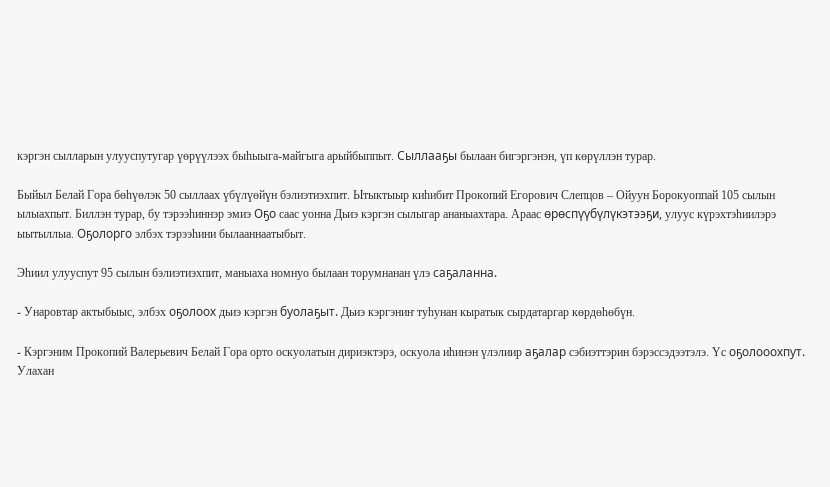кэргэн сылларын улууспутугар үөрүүлээх быһыыга-майгыга арыйбыппыт. Сыллааҕы былаан бигэргэнэн, үп көрүллэн турар.

Быйыл Белай Гора бөһүөлэк 50 сыллаах үбүлүөйүн бэлиэтиэхпит. Ытыктыыр киһибит Прокопий Егорович Слепцов – Ойуун Борокуоппай 105 сылын ылыахпыт. Биллэн турар, бу тэрээһиннэр эмиэ Оҕо саас уонна Дьиэ кэргэн сылыгар ананыахтара. Араас өрөспүүбүлүкэтээҕи, улуус күрэхтэһиилэрэ ыытыллыа. Оҕолорго элбэх тэрээһини былааннаатыбыт.

Эһиил улууспут 95 сылын бэлиэтиэхпит, маныаха номнуо былаан торумнанан үлэ саҕаланна.

- Унаровтар актыбыыс, элбэх оҕолоох дьиэ кэргэн буолаҕыт. Дьиэ кэргэниҥ туһунан кыратык сырдатаргар көрдөһөбүн.

- Кэргэним Прокопий Валерьевич Белай Гора орто оскуолатын дириэктэрэ, оскуола иһинэн үлэлиир аҕалар сэбиэттэрин бэрэссэдээтэлэ. Үс оҕолооохпут. Улахан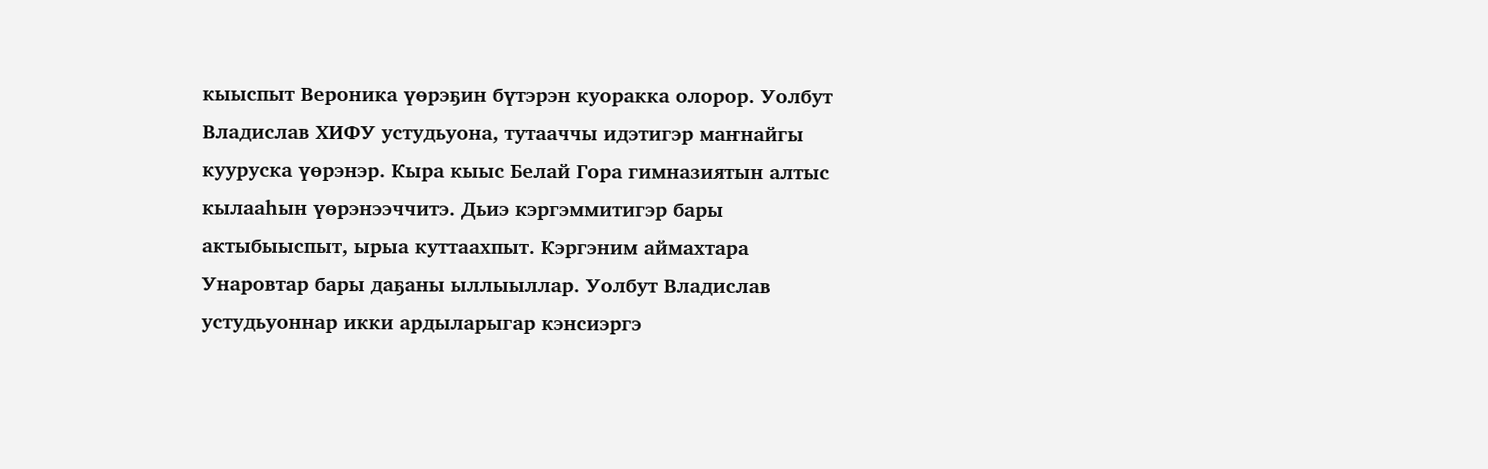кыыспыт Вероника үөрэҕин бүтэрэн куоракка олорор. Уолбут Владислав ХИФУ устудьуона, тутааччы идэтигэр маҥнайгы кууруска үөрэнэр. Кыра кыыс Белай Гора гимназиятын алтыс кылааһын үөрэнээччитэ. Дьиэ кэргэммитигэр бары актыбыыспыт, ырыа куттаахпыт. Кэргэним аймахтара Унаровтар бары даҕаны ыллыыллар. Уолбут Владислав устудьуоннар икки ардыларыгар кэнсиэргэ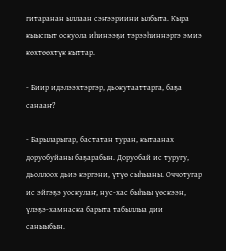гитаранан ыллаан сэҥээриини ылбыта. Кыра кыыспыт оскуола иһинээҕи тэрээһиннэргэ эмиэ көхтөөхтүк кыттар.

- Биир идэлээхтэргэр, дьокутааттарга, баҕа санааҥ?

- Барыларыгар, бастатан туран, кытаанах доруобуйаны баҕарабын. Доруобай ис туругу, дьоллоох дьиэ кэргэни, үтүө сыһыаны. Оччотугар ис эйгэҕэ уоскулаҥ, нус-хас быһыы үөскээн, үлэҕэ-хамнаска барыта табыллыа дии саныыбын.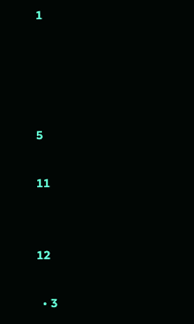1




5

11


12

  • 3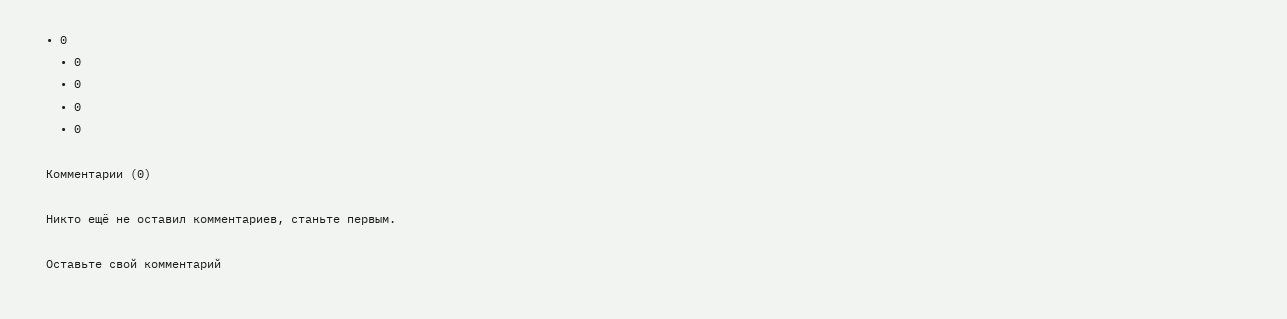• 0
  • 0
  • 0
  • 0
  • 0

Комментарии (0)

Никто ещё не оставил комментариев, станьте первым.

Оставьте свой комментарий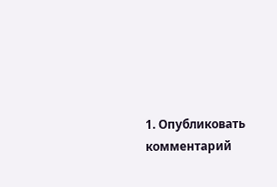1. Опубликовать комментарий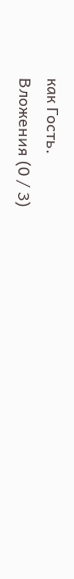как Гость.
Вложения (0 / 3)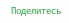Поделитесь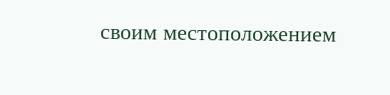своим местоположением